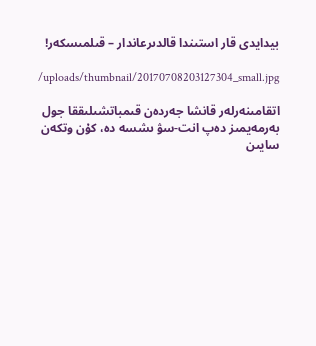بيدايدى قار استىندا قالدىرعاندار – قىلمىسكەر!

/uploads/thumbnail/20170708203127304_small.jpg

اتقامىنەرلەر قانشا جەردەن قىمباتشىلىققا جول بەرمەيمىز دەپ انت-سۋ ىشسە دە، كۇن وتكەن سايىن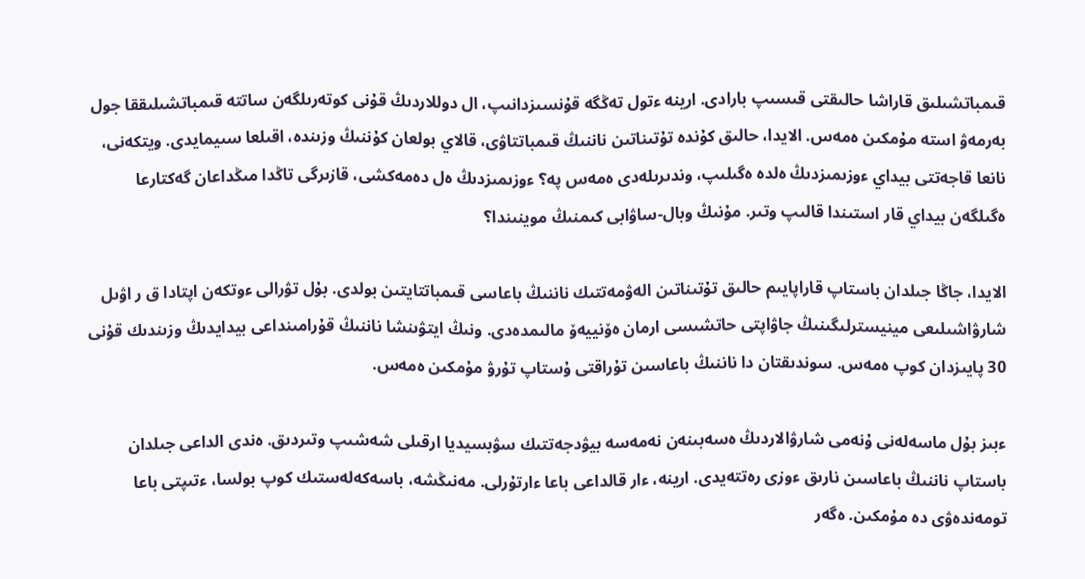قىمباتشىلىق قاراشا حالىقتى قىسىپ بارادى. ارينە ءتول تەڭگە قۇنسىزدانىپ، ال دوللاردىڭ قۇنى كوتەرىلگەن ساتتە قىمباتشىلىققا جول بەرمەۋ استە مۇمكىن ەمەس. الايدا، حالىق كۇندە تۇتىناتىن ناننىڭ قىمباتتاۋى، قالاي بولعان كۇننىڭ وزىندە، اقىلعا سىيمايدى. ويتكەنى، نانعا قاجەتتى بيداي ءوزىمىزدىڭ ەلدە ەگىلىپ، وندىرىلەدى ەمەس پە؟ ءوزىمىزدىڭ ەل دەمەكشى، قازىرگى تاڭدا مىڭداعان گەكتارعا ەگىلگەن بيداي قار استىندا قالىپ وتىر. مۇنىڭ وبال-ساۋابى كىمنىڭ موينىندا؟

الايدا، جاڭا جىلدان باستاپ قاراپايىم حالىق تۇتىناتىن الەۋمەتتىك ناننىڭ باعاسى قىمباتتايتىن بولدى. بۇل تۋرالى ءوتكەن اپتادا ق ر اۋىل شارۋاشىلىعى مينيسترلىگىنىڭ جاۋاپتى حاتشىسى ارمان ەۆنييەۆ مالىمدەدى. ونىڭ ايتۋىنشا ناننىڭ قۇرامىنداعى بيدايدىڭ وزىندىك قۇنى 30 پايىزدان كوپ ەمەس. سوندىقتان دا ناننىڭ باعاسىن تۇراقتى ۇستاپ تۇرۋ مۇمكىن ەمەس.

ءبىز بۇل ماسەلەنى ۇنەمى شارۋالاردىڭ ەسەبىنەن نەمەسە بيۋدجەتتىك سۋبسيديا ارقىلى شەشىپ وتىردىق. ەندى الداعى جىلدان باستاپ ناننىڭ باعاسىن نارىق ءوزى رەتتەيدى. ارينە، ءار قالداعى باعا ءارتۇرلى. مەنىڭشە، باسەكەلەستىك كوپ بولسا، ءتىپتى باعا تومەندەۋى دە مۇمكىن. ەگەر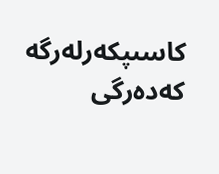كاسىپكەرلەرگە كەدەرگى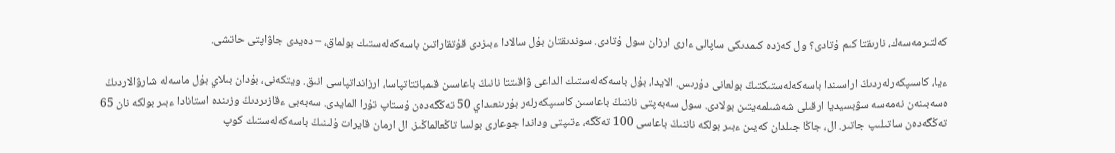كەلتىرمەسەك، نارىقتا كىم ۇتادى؟ ول كەزدە كىمدىكى ساپالى ءارى ارزان سول ۇتادى. سوندىقتان بۇل سالادا ءبىزدى قۇتقاراتىن باسەكەلەستىك بولماق، – دەيدى جاۋاپتى حاتشى.

ءيا، كاسىپكەرلەردىڭ اراسىندا باسەكەلەستىكتىڭ بولعانى دۇرىس. الايدا، بۇل باسەكەلەستىك الداعى ۋاقىتتا نانىڭ باعاسىن قىمباتتاتپاسا، ارزانداتپاسى انىق. ويتكەنى، بۇدان بىلاي بۇل ماسەلە شارۋالاردىڭ ەسەبىنەن نەمەسە سۋبسيديا ارقىلى شەشىلمەيتىن بولادى. سول سەبەپتى ناننىڭ باعاسىن كاسىپكەرلەر بۇرىنعىداي 50 تەڭگەدەن ۇستاپ تۇرا المايدى. سەبەبى ءقازىردىڭ وزىندە استانادا ءبىر بولكە نان 65 تەڭگەدەن ساتىلىپ جاتىر. ال، جاڭا جىلدان كەيىن ءبىر بولكە ناننىڭ باعاسى 100 تەڭگە، ءتىپتى وداندا جوعارى بولسا تاڭعالماڭىز. ال ارمان قايرات ۇلىنىڭ باسەكەلەستىك كوپ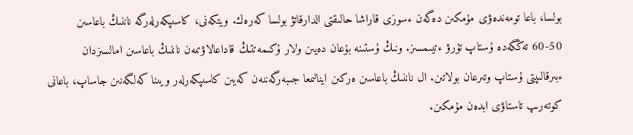بولسا، باعا تومەندەۋى مۇمكىن دەگەن ءسوزى قاراشا حالىقتى الدارقاتۋ بولسا كەرەك. ويتكەنى، كاسىپكەرلەرگە ناننىڭ باعاسىن 50-60 تەڭگەدە ۇستاپ تۇرۋ ءتيىمسىز. ونىڭ ۇستىنە بۇعان دەيىن ولار ۇكىمەتتىڭ قاداعالاۋىمەن ناننىڭ باعاسىن امالسىزدان ءبىرقالىپتى ۇستاپ وتىرعان بولاتىن. ال ناننىڭ باعاسىن ەركىن اينالىمعا جىبەرگەننەن كەيىن كاسىپكەرلەر ويىنا كەلگەنىن جاساپ، باعانى كوتەرىپ تاستاۋى ابدەن مۇمكىن.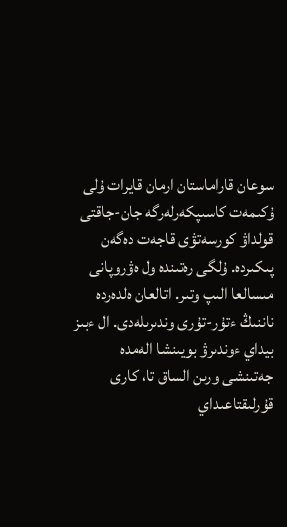سوعان قاراماستان ارمان قايرات ۇلى ۇكىمەت كاسىپكەرلەرگە جان-جاقتى قولداۋ كورسەتۋى قاجەت دەگەن پىكىردە. ۇلگى رەتىندە ول ەۋروپانى مىسالعا الىپ وتىر. اتالعان ەلدەردە ناننىڭ ءتۇر-تۇرى وندىرىلەدى. ال ءبىز بيداي ءوندىرۋ بويىنشا الەمدە جەتىنشى ورىن الساق تا، كارى قۇرلىقتاعىداي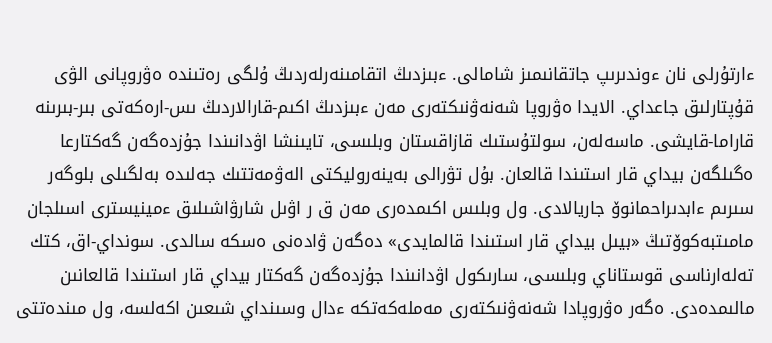ءارتۇرلى نان ءوندىرىپ جاتقانىمىز شامالى. ءبىزدىڭ اتقامىنەرلەردىڭ ۇلگى رەتىندە ەۋروپانى الۋى قۇپتارلىق جاعداي. الايدا ەۋروپا شەنەۋنىكتەرى مەن ءبىزدىڭ اكىم-قارالاردىڭ ىس-ارەكەتى بىر-بىرىنە قاراما-قايشى. ماسەلەن، سولتۇستىك قازاقستان وبلىسى، تايىنشا اۋدانىندا جۇزدەگەن گەكتارعا ەگىلگەن بيداي قار استىندا قالعان. بۇل تۋرالى بەينەروليكتى الەۋمەتتىك جەلىدە بەلگىلى بلوگەر سىرىم ءابدىراحمانوۆ جاريالادى. ول وبلىس اكىمدەرى مەن ق ر اۋىل شارۋاشىلىق ءمينيسترى اسىلجان مامىتبەكوۆتىڭ «بيىل بيداي قار استىندا قالمايدى» دەگەن ۋادەنى ەسكە سالدى. سونداي-اق، كتك تەلەارناسى قوستاناي وبلىسى، سارىكول اۋدانىندا جۇزدەگەن گەكتار بيداي قار استىندا قالعانىن مالىمدەدى. ەگەر ەۋروپادا شەنەۋنىكتەرى مەملەكەتكە ءدال وسىنداي شىعىن اكەلسە، ول مىندەتتى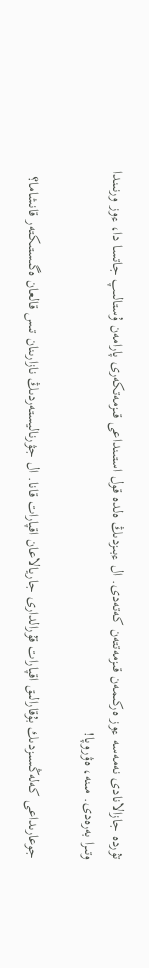تۇردە جازالانادى نەمەسە ءوز ەركىمەن قىزمەتتەن كەتەدى. ال ءبىزدىڭ ەلدە قول استىنداعى قىزمەتكەرى پارامەن ۇستالىپ جاتسا دا، ءوز ورنىندا وتىرا بەرەدى. مىنە، ەۋروپا!

جوعارىداعى كەلەڭسىزدىك بۇقارالىق اقپارات قۇرالدارى جاريالاعان اقپارات قانا. ال جۋرناليستەردىڭ نازارىنان تىس قالعان ەگىستىكتەر قانشاما؟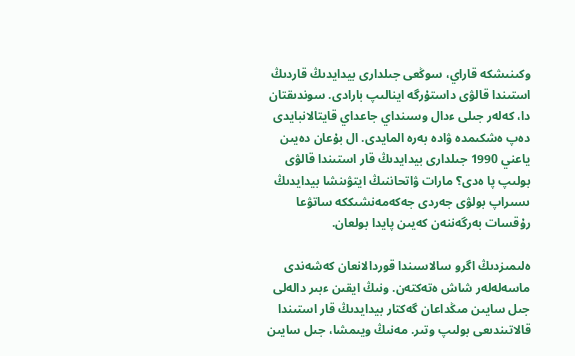وكىنىشكە قاراي، سوڭعى جىلدارى بيدايدىڭ قاردىڭ استىندا قالۋى داستۇرگە اينالىپ بارادى. سوندىقتان دا، كەلەر جىلى ءدال وسىنداي جاعداي قايتالانبايدى دەپ ەشكىمدە ۋادە بەرە المايدى. ال بۇعان دەيىن ياعني 1990 جىلدارى بيدايدىڭ قار استىندا قالۋى بولىپ پا ەدى؟ مارات ۋاتحاننىڭ ايتۋىنشا بيدايدىڭ ىسىراپ بولۋى جەردى جەكەمەنشىككە ساتۋعا رۇقسات بەرگەننەن كەيىن پايدا بولعان.

ەلىمىزدىڭ اگرو سالاسىندا قوردالانعان كەشەندى ماسەلەلەر شاش ەتەكتەن. ونىڭ ايقىن ءبىر دالەلى جىل سايىن مىڭداعان گەكتار بيدايدىڭ قار استىندا قالاتىندىعى بولىپ وتىر. مەنىڭ ويىمشا، جىل سايىن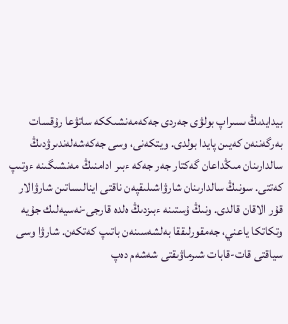بيدايدىڭ ىسىراپ بولۋى جەردى جەكەمەنشىككە ساتۋعا رۇقسات بەرگەننەن كەيىن پايدا بولدى. ويتكەنى، وسى جەكەشەلەندىرۋدىڭ سالدارىنان مىڭداعان گەكتار جەر جەكە ءبىر ادامنىڭ مەنشىگىنە ءوتىپ كەتتى. سونىڭ سالدارىنان شارۋاشىلىقپەن ناقتى اينالىساتىن شارۋالار قۇر الاقان قالدى. ونىڭ ۇستىنە ءبىزدىڭ ەلدە قارجى-نەسيەلىك جۇيە وتكاتكا ياعني، جەمقورلىققا بەلشەسىنەن باتىپ كەتكەن. شارۋا وسى سياقتى قات-قابات شىرماۋىقتى شەشەم دەپ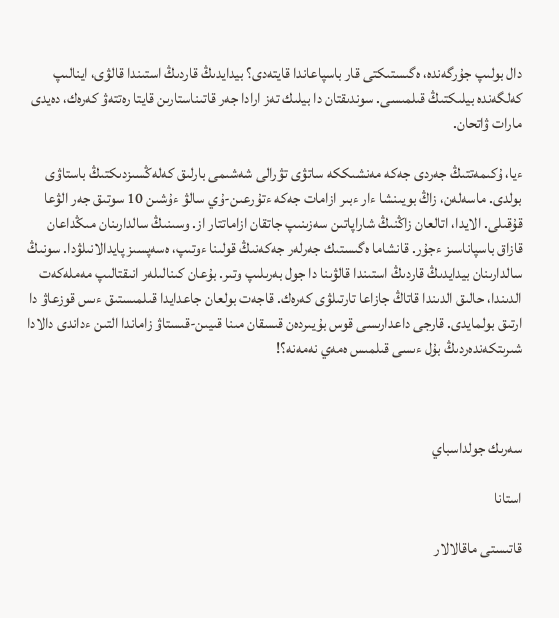دال بولىپ جۇرگەندە، ەگىستىكتى قار باسپاعاندا قايتەدى؟ بيدايدىڭ قاردىڭ استىندا قالۋى، اينالىپ كەلگەندە بيلىكتىڭ قىلمىسى. سوندىقتان دا بيلىك تەز ارادا جەر قاتىناستارىن قايتا رەتتەۋ كەرەك، دەيدى مارات ۋاتحان.

ءيا، ۇكىمەتتىڭ جەردى جەكە مەنشىككە ساتۋى تۋرالى شەشىمى بارلىق كەلەڭسىزدىكتىڭ باستاۋى بولدى. ماسەلەن، زاڭ بويىنشا ءار ءبىر ازامات جەكە ءتۇرعىن-ۇي سالۋ ءۇشىن 10 سوتىق جەر الۋعا قۇقىلى. الايدا، اتالعان زاڭنىڭ شاراپاتىن سەزىنىپ جاتقان ازاماتتار از. وسىنىڭ سالدارىنان مىڭداعان قازاق باسپاناسىز ءجۇر. قانشاما ەگىستىك جەرلەر جەكەنىڭ قولىنا ءوتىپ، ەسەپسىز پايدالانىلۋدا. سونىڭ سالدارىنان بيدايدىڭ قاردىڭ استىندا قالۋىنا دا جول بەرىلىپ وتىر. بۇعان كىنالىلەر انىقتالىپ مەملەكەت الدىندا، حالىق الدىندا قاتاڭ جازاعا تارتىلۋى كەرەك. قاجەت بولعان جاعدايدا قىلمىستىق ءىس قوزعاۋ دا ارتىق بولمايدى. قارجى داعدارىسى قوس بۇيىردەن قىسقان مىنا قىيىن-قىستاۋ زاماندا التىن ءداندى دالادا شىرىتكەندەردىڭ بۇل ءىسى قىلمىس ەمەي نەمەنە؟!



سەرىك جولداسباي

استانا

قاتىستى ماقالالار